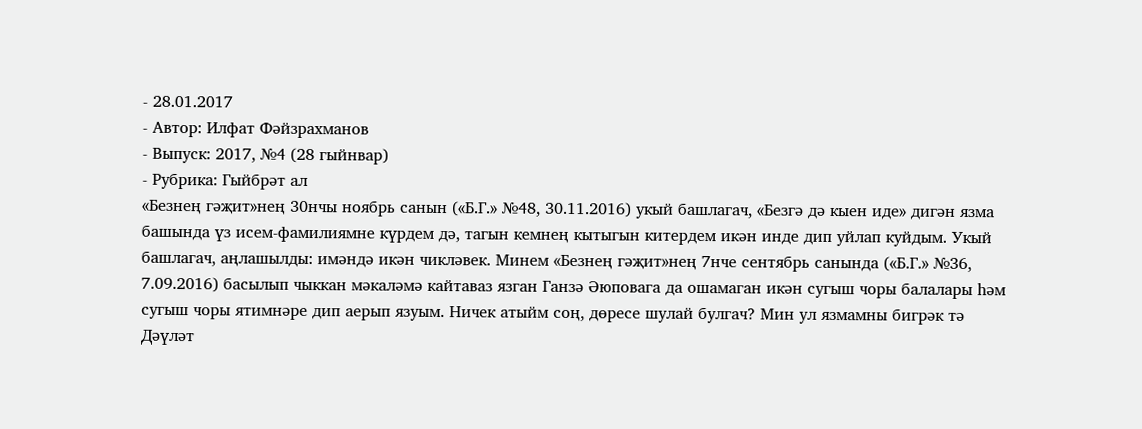- 28.01.2017
- Автор: Илфат Фәйзрахманов
- Выпуск: 2017, №4 (28 гыйнвар)
- Рубрика: Гыйбрәт ал
«Безнең гәҗит»нең 30нчы ноябрь санын («Б.Г.» №48, 30.11.2016) укый башлагач, «Безгә дә кыен иде» дигән язма башында үз исем-фамилиямне күрдем дә, тагын кемнең кытыгын китердем икән инде дип уйлап куйдым. Укый башлагач, аңлашылды: имәндә икән чикләвек. Минем «Безнең гәҗит»нең 7нче сентябрь санында («Б.Г.» №36, 7.09.2016) басылып чыккан мәкаләмә кайтаваз язган Ганзә Әюповага да ошамаган икән сугыш чоры балалары һәм сугыш чоры ятимнәре дип аерып язуым. Ничек атыйм соң, дөресе шулай булгач? Мин ул язмамны бигрәк тә Дәүләт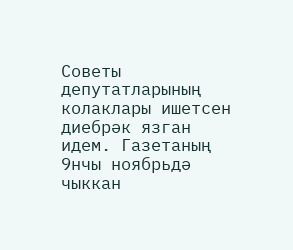Советы депутатларының колаклары ишетсен диебрәк язган идем. Газетаның 9нчы ноябрьдә чыккан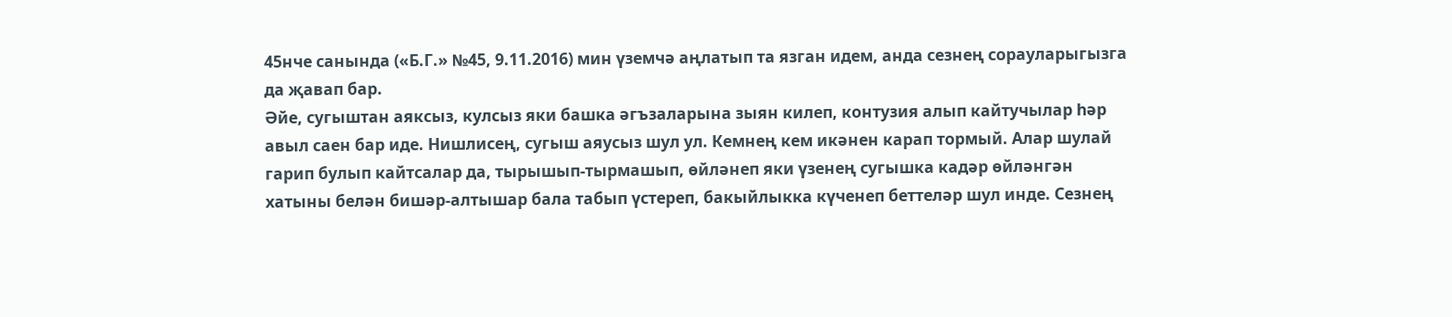45нче санында («Б.Г.» №45, 9.11.2016) мин үземчә аңлатып та язган идем, анда сезнең сорауларыгызга да җавап бар.
Әйе, сугыштан аяксыз, кулсыз яки башка әгъзаларына зыян килеп, контузия алып кайтучылар һәр авыл саен бар иде. Нишлисең, сугыш аяусыз шул ул. Кемнең кем икәнен карап тормый. Алар шулай гарип булып кайтсалар да, тырышып-тырмашып, өйләнеп яки үзенең сугышка кадәр өйләнгән хатыны белән бишәр-алтышар бала табып үстереп, бакыйлыкка күченеп беттеләр шул инде. Сезнең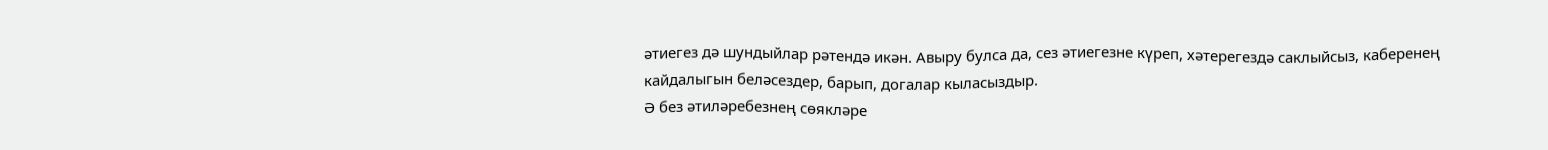әтиегез дә шундыйлар рәтендә икән. Авыру булса да, сез әтиегезне күреп, хәтерегездә саклыйсыз, каберенең кайдалыгын беләсездер, барып, догалар кыласыздыр.
Ә без әтиләребезнең сөякләре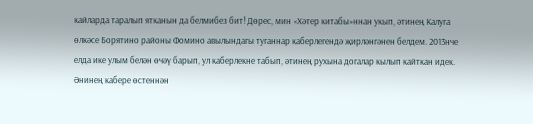кайларда таралып ятканын да белмибез бит! Дөрес, мин «Хәтер китабы»ннан укып, әтинең Калуга өлкәсе Борятино районы Фомино авылындагы туганнар каберлегендә җирләнгәнен белдем. 2013нче елда ике улым белән өчәү барып, ул каберлекне табып, әтинең рухына догалар кылып кайткан идек. Әнинең кабере өстеннән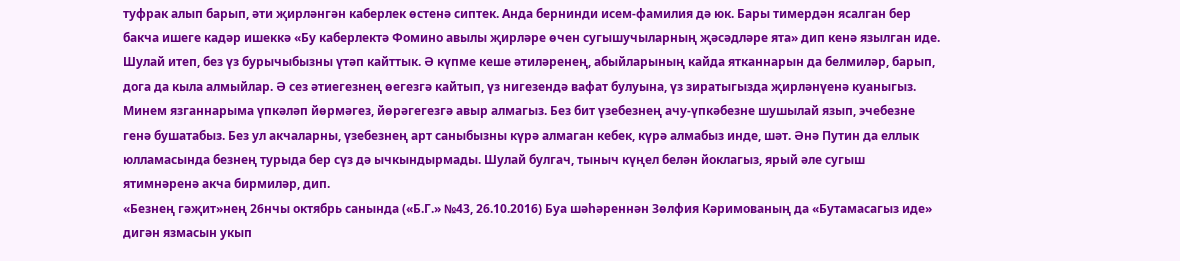туфрак алып барып, әти җирләнгән каберлек өстенә сиптек. Анда бернинди исем-фамилия дә юк. Бары тимердән ясалган бер бакча ишеге кадәр ишеккә «Бу каберлектә Фомино авылы җирләре өчен сугышучыларның җәсәдләре ята» дип кенә язылган иде. Шулай итеп, без үз бурычыбызны үтәп кайттык. Ә күпме кеше әтиләренең, абыйларының кайда ятканнарын да белмиләр, барып, дога да кыла алмыйлар. Ә сез әтиегезнең өегезгә кайтып, үз нигезендә вафат булуына, үз зиратыгызда җирләнүенә куаныгыз. Минем язганнарыма үпкәләп йөрмәгез, йөрәгегезгә авыр алмагыз. Без бит үзебезнең ачу-үпкәбезне шушылай язып, эчебезне генә бушатабыз. Без ул акчаларны, үзебезнең арт саныбызны күрә алмаган кебек, күрә алмабыз инде, шәт. Әнә Путин да еллык юлламасында безнең турыда бер сүз дә ычкындырмады. Шулай булгач, тыныч күңел белән йоклагыз, ярый әле сугыш ятимнәренә акча бирмиләр, дип.
«Безнең гәҗит»нең 26нчы октябрь санында («Б.Г.» №43, 26.10.2016) Буа шәһәреннән Зөлфия Кәримованың да «Бутамасагыз иде» дигән язмасын укып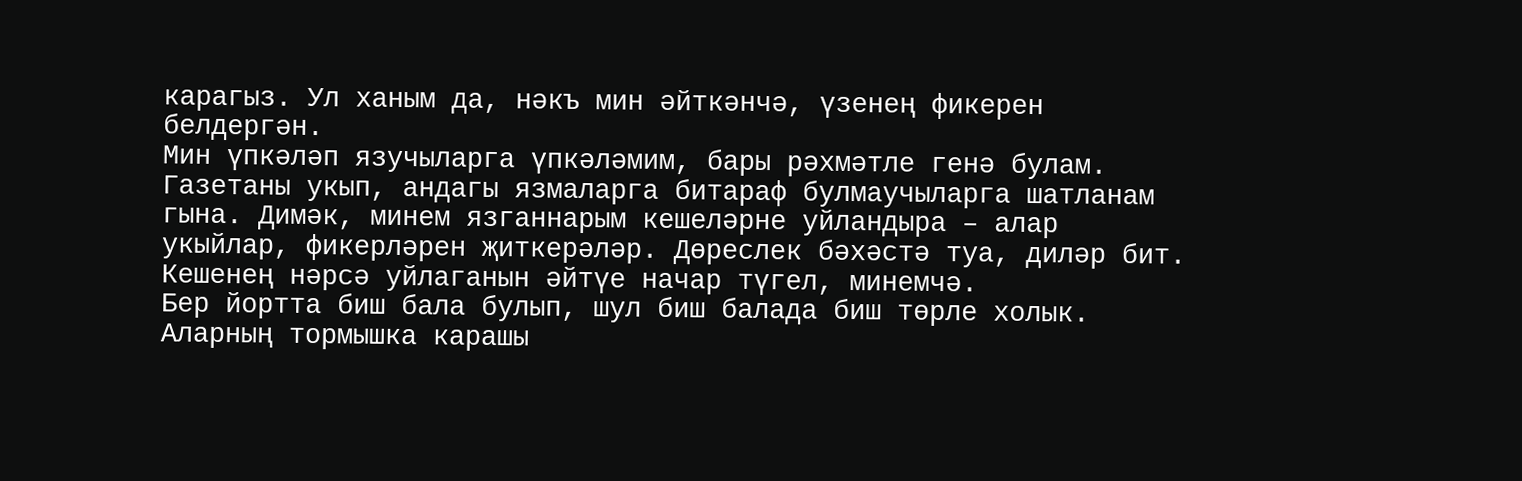карагыз. Ул ханым да, нәкъ мин әйткәнчә, үзенең фикерен белдергән.
Мин үпкәләп язучыларга үпкәләмим, бары рәхмәтле генә булам. Газетаны укып, андагы язмаларга битараф булмаучыларга шатланам гына. Димәк, минем язганнарым кешеләрне уйландыра – алар укыйлар, фикерләрен җиткерәләр. Дөреслек бәхәстә туа, диләр бит. Кешенең нәрсә уйлаганын әйтүе начар түгел, минемчә.
Бер йортта биш бала булып, шул биш балада биш төрле холык. Аларның тормышка карашы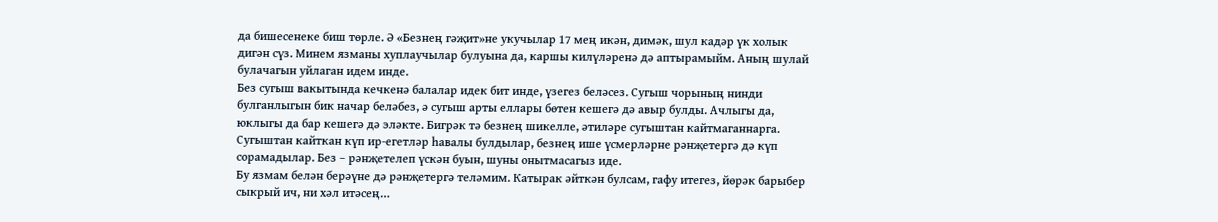да бишесенеке биш төрле. Ә «Безнең гәҗит»не укучылар 17 мең икән, димәк, шул кадәр үк холык дигән сүз. Минем язманы хуплаучылар булуына да, каршы килүләренә дә аптырамыйм. Аның шулай булачагын уйлаган идем инде.
Без сугыш вакытында кечкенә балалар идек бит инде, үзегез беләсез. Сугыш чорының нинди булганлыгын бик начар беләбез, ә сугыш арты еллары бөтен кешегә дә авыр булды. Ачлыгы да, юклыгы да бар кешегә дә эләкте. Бигрәк тә безнең шикелле, әтиләре сугыштан кайтмаганнарга. Сугыштан кайткан күп ир-егетләр һавалы булдылар, безнең ише үсмерләрне рәнҗетергә дә күп сорамадылар. Без – рәнҗетелеп үскән буын, шуны онытмасагыз иде.
Бу язмам белән берәүне дә рәнҗетергә теләмим. Катырак әйткән булсам, гафу итегез, йөрәк барыбер сыкрый ич, ни хәл итәсең…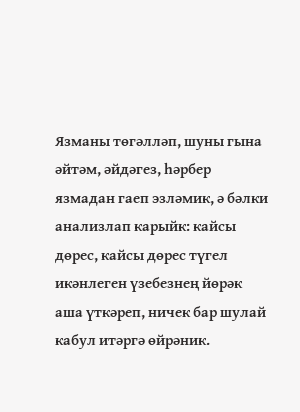Язманы төгәлләп, шуны гына әйтәм, әйдәгез, һәрбер язмадан гаеп эзләмик, ә бәлки анализлап карыйк: кайсы дөрес, кайсы дөрес түгел икәнлеген үзебезнең йөрәк аша үткәреп, ничек бар шулай кабул итәргә өйрәник.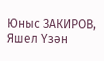Юныс ЗАКИРОВ,
Яшел Үзән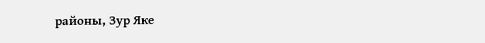районы, Зур Яке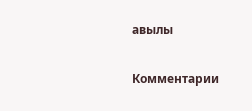авылы

Комментарии